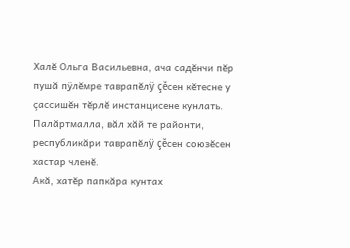Халĕ Ольга Васильевна, ача садĕнчи пĕр пушă пÿлĕмре таврапĕлÿ çĕсен кĕтесне у çассишĕн тĕрлĕ инстанцисене кунлать. Палăртмалла, вăл хăй те районти, республикăри таврапĕлÿ çĕсен союзĕсен хастар членĕ.
Акă, хатĕр папкăра кунтах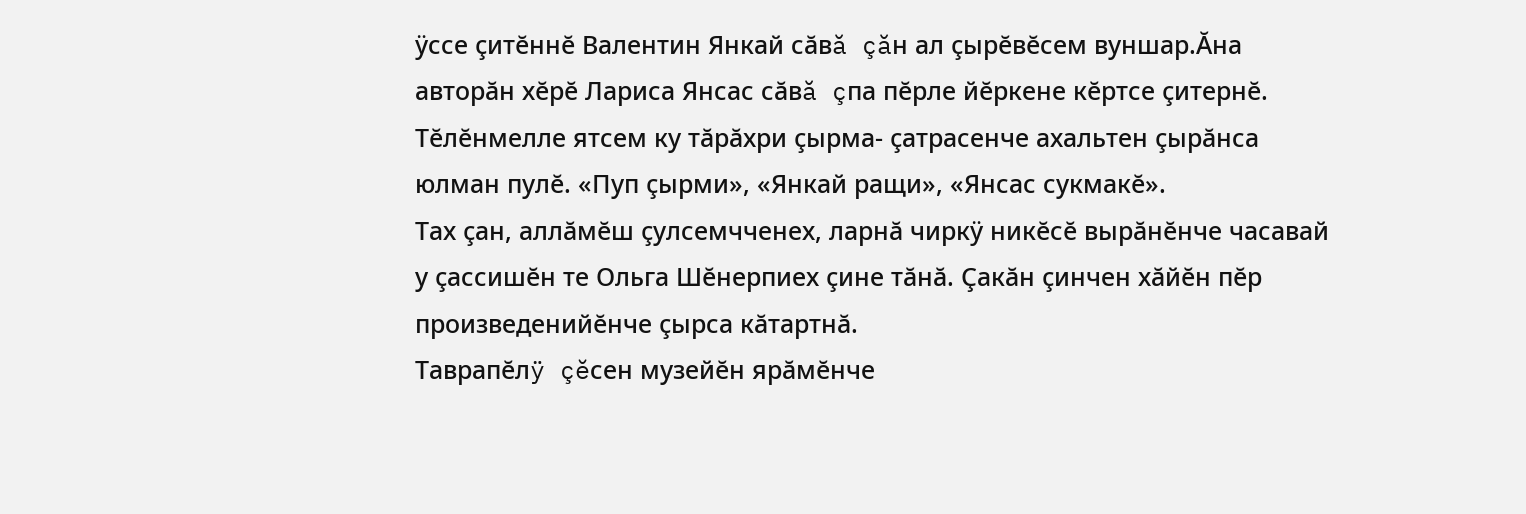ÿссе çитĕннĕ Валентин Янкай сăвă çăн ал çырĕвĕсем вуншар.Ăна авторăн хĕрĕ Лариса Янсас сăвă çпа пĕрле йĕркене кĕртсе çитернĕ.
Тĕлĕнмелле ятсем ку тăрăхри çырма- çатрасенче ахальтен çырăнса юлман пулĕ. «Пуп çырми», «Янкай ращи», «Янсас сукмакĕ».
Тах çан, аллăмĕш çулсемчченех, ларнă чиркÿ никĕсĕ вырăнĕнче часавай у çассишĕн те Ольга Шĕнерпиех çине тăнă. Çакăн çинчен хăйĕн пĕр произведенийĕнче çырса кăтартнă.
Таврапĕлÿ çĕсен музейĕн ярăмĕнче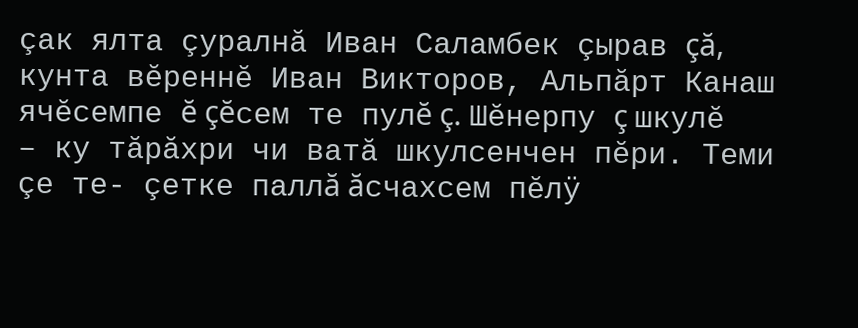çак ялта çуралнă Иван Саламбек çырав çă, кунта вĕреннĕ Иван Викторов, Альпăрт Канаш ячĕсемпе ĕ çĕсем те пулĕ ç. Шĕнерпу ç шкулĕ – ку тăрăхри чи ватă шкулсенчен пĕри. Теми çе те- çетке паллă ăсчахсем пĕлÿ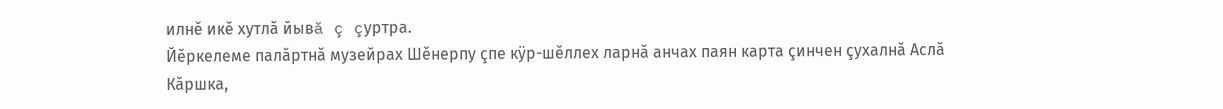илнĕ икĕ хутлă йывă ç çуртра.
Йĕркелеме палăртнă музейрах Шĕнерпу çпе кÿр-шĕллех ларнă анчах паян карта çинчен çухалнă Аслă Кăршка,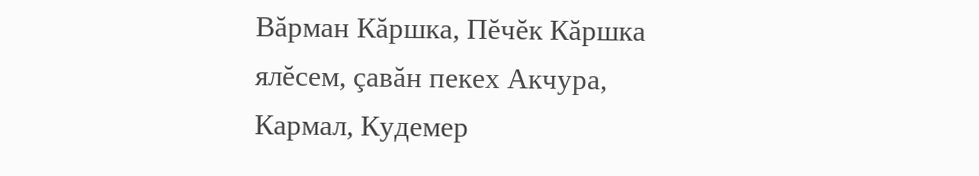Вăрман Кăршка, Пĕчĕк Кăршка ялĕсем, çавăн пекех Акчура, Кармал, Кудемер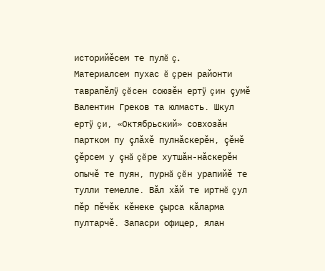историйĕсем те пулĕ ç.
Материалсем пухас ĕ çрен районти таврапĕлÿ çĕсен союзĕн ертÿ çин çумĕ Валентин Греков та юлмасть. Шкул ертÿ çи, «Октябрьский» совхозăн партком пу çлăхĕ пулнăскерĕн, çĕнĕ çĕрсем у çнă çĕре хутшăн-нăскерĕн опычĕ те пуян, пурнă çĕн урапийĕ те тулли темелле. Вăл хăй те иртнĕ çул пĕр пĕчĕк кĕнеке çырса кăларма пултарчĕ. Запасри офицер, ялан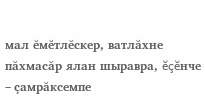мал ĕмĕтлĕскер, ватлăхне пăхмасăр ялан шыравра, ĕçĕнче – çамрăксемпе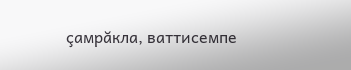çамрăкла, ваттисемпе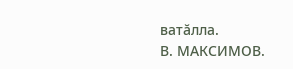ватăлла.
В. МАКСИМОВ.